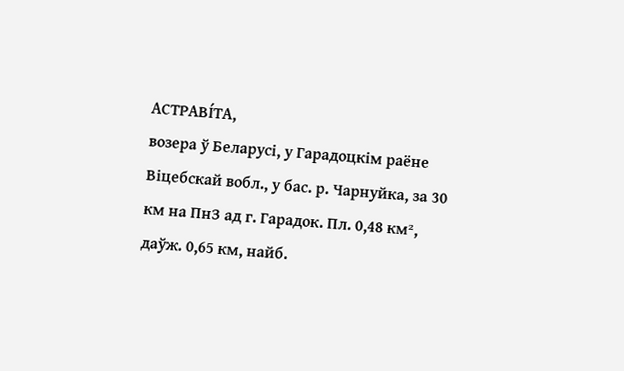АСТРАВІ́ТА,
возера ў Беларусі, у Гарадоцкім раёне Віцебскай вобл., у бас. р. Чарнуйка, за 30 км на ПнЗ ад г. Гарадок. Пл. 0,48 км², даўж. 0,65 км, найб.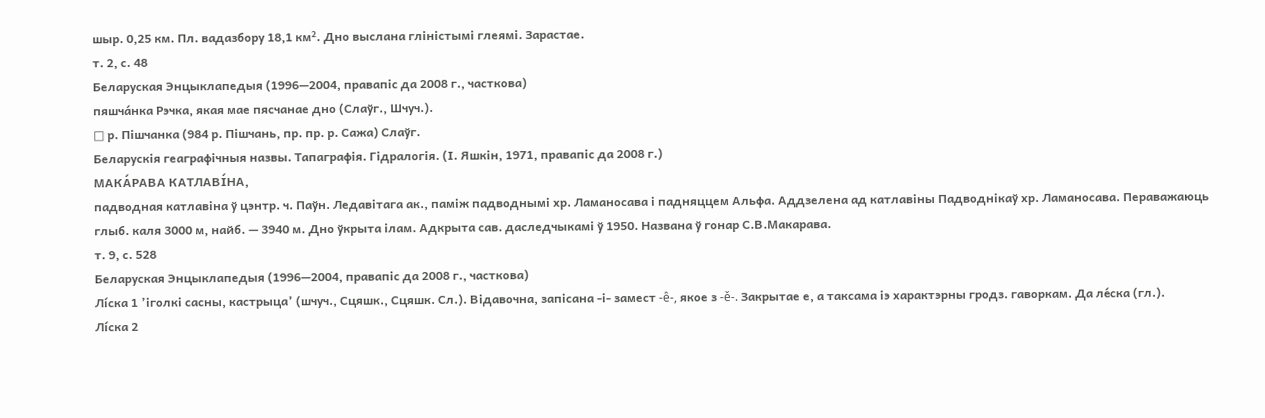шыр. 0,25 км. Пл. вадазбору 18,1 км². Дно выслана гліністымі глеямі. Зарастае.
т. 2, с. 48
Беларуская Энцыклапедыя (1996—2004, правапіс да 2008 г., часткова)
пяшча́нка Рэчка, якая мае пясчанае дно (Слаўг., Шчуч.).
□ р. Пішчанка (984 р. Пішчань, пр. пр. р. Сажа) Слаўг.
Беларускія геаграфічныя назвы. Тапаграфія. Гідралогія. (І. Яшкін, 1971, правапіс да 2008 г.)
МАКА́РАВА КАТЛАВІ́НА,
падводная катлавіна ў цэнтр. ч. Паўн. Ледавітага ак., паміж падводнымі хр. Ламаносава і падняццем Альфа. Аддзелена ад катлавіны Падводнікаў хр. Ламаносава. Пераважаюць глыб. каля 3000 м, найб. — 3940 м. Дно ўкрыта ілам. Адкрыта сав. даследчыкамі ў 1950. Названа ў гонар С.В.Макарава.
т. 9, с. 528
Беларуская Энцыклапедыя (1996—2004, правапіс да 2008 г., часткова)
Лі́ска 1 ’іголкі сасны, кастрыца’ (шчуч., Сцяшк., Сцяшк. Сл.). Відавочна, запісана ‑і‑ замест ‑ê‑, якое з ‑ě‑. Закрытае е, а таксама іэ характэрны гродз. гаворкам. Да ле́ска (гл.).
Лі́ска 2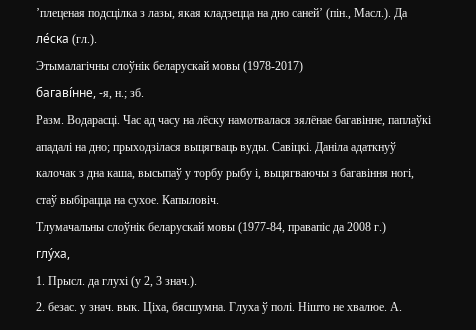’плеценая подсцілка з лазы, якая кладзецца на дно саней’ (пін., Масл.). Да ле́ска (гл.).
Этымалагічны слоўнік беларускай мовы (1978-2017)
багаві́нне, ‑я, н.; зб.
Разм. Водарасці. Час ад часу на лёску намотвалася зялёнае багавінне, паплаўкі ападалі на дно; прыходзілася выцягваць вуды. Савіцкі. Даніла адаткнуў калочак з дна каша, высыпаў у торбу рыбу і, выцягваючы з багавіння ногі, стаў выбірацца на сухое. Капыловіч.
Тлумачальны слоўнік беларускай мовы (1977-84, правапіс да 2008 г.)
глу́ха,
1. Прысл. да глухі (у 2, 3 знач.).
2. безас. у знач. вык. Ціха, бясшумна. Глуха ў полі. Нішто не хвалюе. А.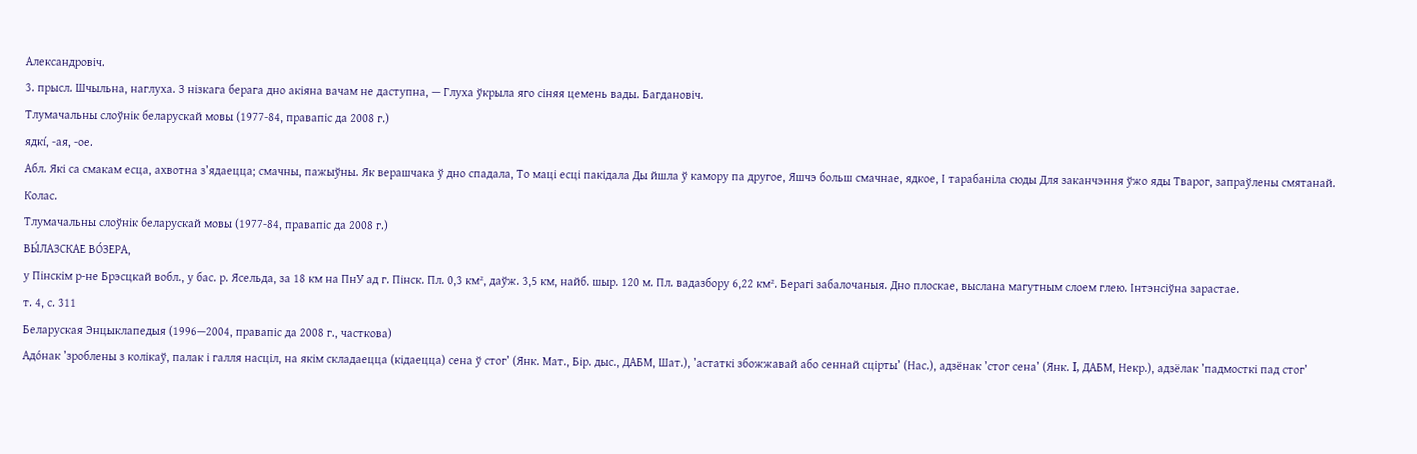Александровіч.
3. прысл. Шчыльна, наглуха. З нізкага берага дно акіяна вачам не даступна, — Глуха ўкрыла яго сіняя цемень вады. Багдановіч.
Тлумачальны слоўнік беларускай мовы (1977-84, правапіс да 2008 г.)
ядкі́, ‑ая, ‑ое.
Абл. Які са смакам есца, ахвотна з’ядаецца; смачны, пажыўны. Як верашчака ў дно спадала, То маці есці пакідала Ды йшла ў камору па другое, Яшчэ больш смачнае, ядкое, І тарабаніла сюды Для заканчэння ўжо яды Тварог, запраўлены смятанай. Колас.
Тлумачальны слоўнік беларускай мовы (1977-84, правапіс да 2008 г.)
ВЫ́ЛАЗСКАЕ ВО́ЗЕРА,
у Пінскім р-не Брэсцкай вобл., у бас. р. Ясельда, за 18 км на ПнУ ад г. Пінск. Пл. 0,3 км², даўж. 3,5 км, найб. шыр. 120 м. Пл. вадазбору 6,22 км². Берагі забалочаныя. Дно плоскае, выслана магутным слоем глею. Інтэнсіўна зарастае.
т. 4, с. 311
Беларуская Энцыклапедыя (1996—2004, правапіс да 2008 г., часткова)
Адо́нак ’зроблены з колікаў, палак і галля насціл, на якім складаецца (кідаецца) сена ў стог’ (Янк. Мат., Бір. дыс., ДАБМ, Шат.), ’астаткі збожжавай або сеннай сцірты’ (Нас.), адзёнак ’стог сена’ (Янк. I, ДАБМ, Некр.), адзёлак ’падмосткі пад стог’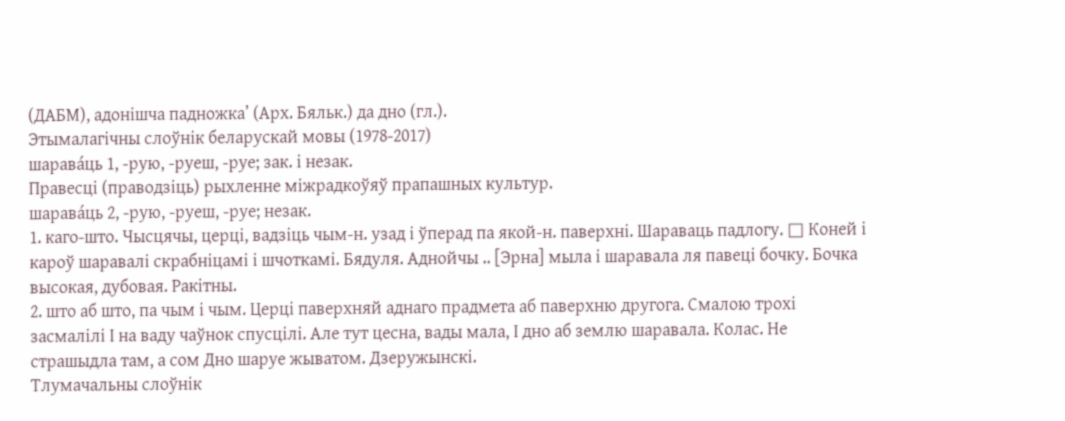(ДАБМ), адонішча падножка’ (Арх. Бяльк.) да дно (гл.).
Этымалагічны слоўнік беларускай мовы (1978-2017)
шарава́ць 1, ‑рую, ‑руеш, ‑руе; зак. і незак.
Правесці (праводзіць) рыхленне міжрадкоўяў прапашных культур.
шарава́ць 2, ‑рую, ‑руеш, ‑руе; незак.
1. каго-што. Чысцячы, церці, вадзіць чым‑н. узад і ўперад па якой‑н. паверхні. Шараваць падлогу. □ Коней і кароў шаравалі скрабніцамі і шчоткамі. Бядуля. Аднойчы .. [Эрна] мыла і шаравала ля павеці бочку. Бочка высокая, дубовая. Ракітны.
2. што аб што, па чым і чым. Церці паверхняй аднаго прадмета аб паверхню другога. Смалою трохі засмалілі І на ваду чаўнок спусцілі. Але тут цесна, вады мала, І дно аб землю шаравала. Колас. Не страшыдла там, а сом Дно шаруе жыватом. Дзеружынскі.
Тлумачальны слоўнік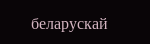беларускай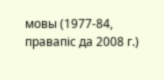мовы (1977-84, правапіс да 2008 г.)